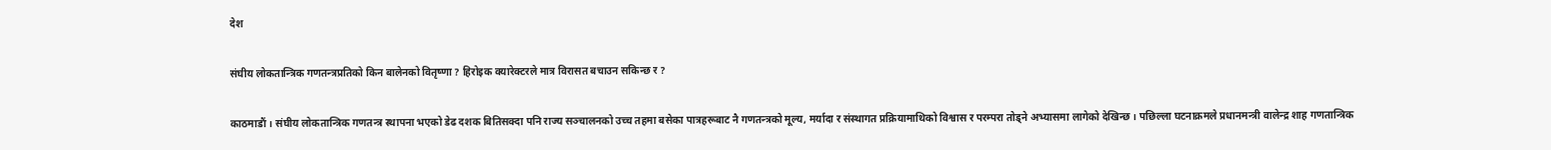देश

संघीय लोकतान्त्रिक गणतन्त्रप्रतिको किन बालेनको वितृष्णा ? हिरोइक क्यारेक्टरले मात्र विरासत बचाउन सकिन्छ र ?

काठमाडौं । संघीय लोकतान्त्रिक गणतन्त्र स्थापना भएको डेढ दशक बितिसक्दा पनि राज्य सञ्चालनको उच्च तहमा बसेका पात्रहरूबाट नै गणतन्त्रको मूल्य, मर्यादा र संस्थागत प्रक्रियामाथिको विश्वास र परम्परा तोड्ने अभ्यासमा लागेको देखिन्छ । पछिल्ला घटनाक्रमले प्रधानमन्त्री वालेन्द्र शाह गणतान्त्रिक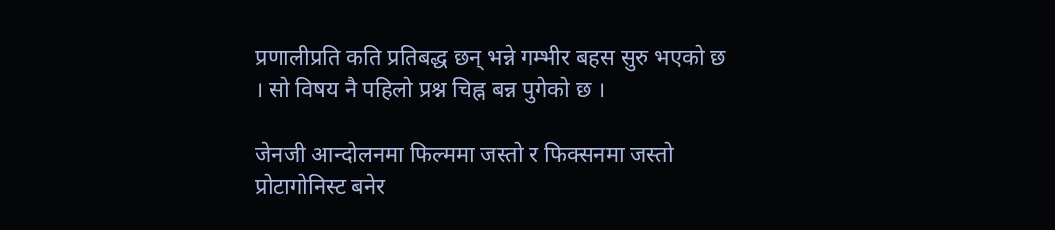प्रणालीप्रति कति प्रतिबद्ध छन् भन्ने गम्भीर बहस सुरु भएको छ । सो विषय नै पहिलो प्रश्न चिह्न बन्न पुगेको छ ।

जेनजी आन्दोलनमा फिल्ममा जस्तो र फिक्सनमा जस्तो प्रोटागोनिस्ट बनेर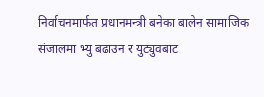निर्वाचनमार्फत प्रधानमन्त्री बनेका बालेन सामाजिक संजालमा भ्यु बढाउन र युट्युवबाट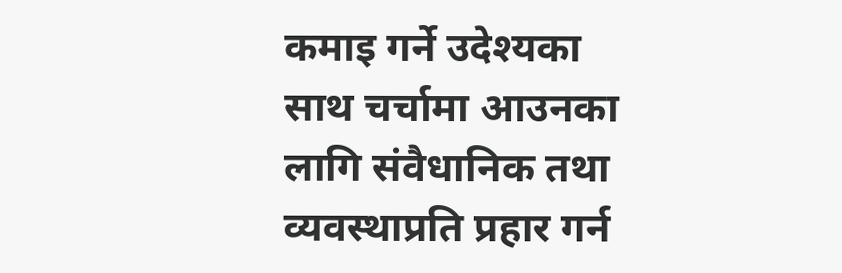कमाइ गर्ने उदेश्यका साथ चर्चामा आउनका लागि संवैधानिक तथा व्यवस्थाप्रति प्रहार गर्न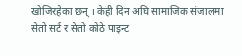खोजिरहेका छन् । केही दिन अघि सामाजिक संजालमा सेतो सर्ट र सेतो कोठे पाइन्ट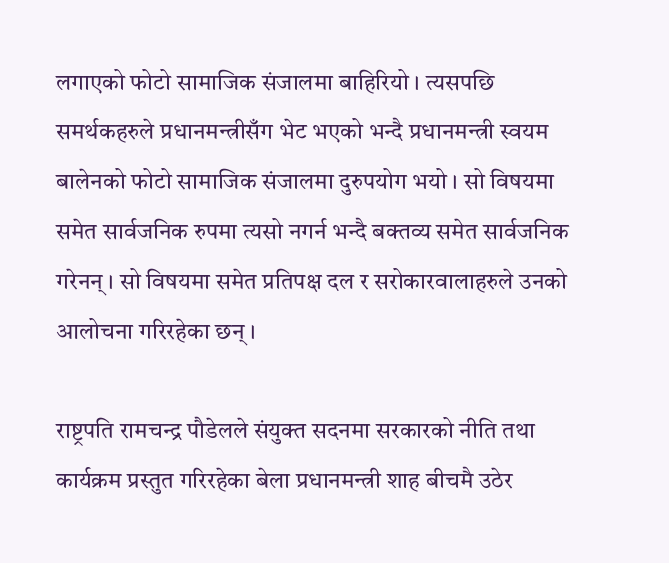लगाएको फोटो सामाजिक संजालमा बाहिरियो । त्यसपछि समर्थकहरुले प्रधानमन्त्रीसँग भेट भएको भन्दै प्रधानमन्त्री स्वयम बालेनको फोटो सामाजिक संजालमा दुरुपयोग भयो । सो विषयमा समेत सार्वजनिक रुपमा त्यसो नगर्न भन्दै बक्तव्य समेत सार्वजनिक गरेनन् । सो विषयमा समेत प्रतिपक्ष दल र सरोकारवालाहरुले उनको आलोचना गरिरहेका छन् ।

राष्ट्रपति रामचन्द्र पौडेलले संयुक्त सदनमा सरकारको नीति तथा कार्यक्रम प्रस्तुत गरिरहेका बेला प्रधानमन्त्री शाह बीचमै उठेर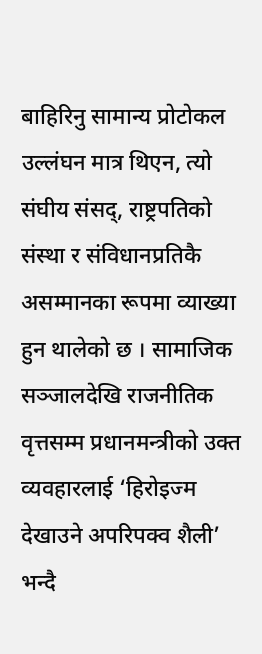बाहिरिनु सामान्य प्रोटोकल उल्लंघन मात्र थिएन, त्यो संघीय संसद्, राष्ट्रपतिको संस्था र संविधानप्रतिकै असम्मानका रूपमा व्याख्या हुन थालेको छ । सामाजिक सञ्जालदेखि राजनीतिक वृत्तसम्म प्रधानमन्त्रीको उक्त व्यवहारलाई ‘हिरोइज्म देखाउने अपरिपक्व शैली’ भन्दै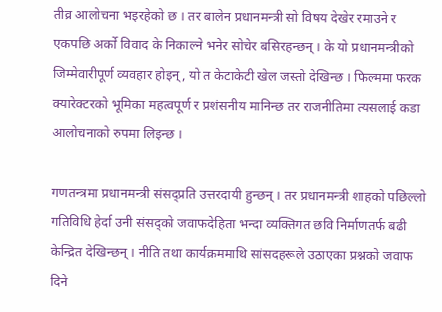तीव्र आलोचना भइरहेको छ । तर बालेन प्रधानमन्त्री सो विषय देखेर रमाउने र एकपछि अर्को विवाद के निकाल्ने भनेर सोचेर बसिरहन्छन् । के यो प्रधानमन्त्रीको जिम्मेवारीपूर्ण व्यवहार होइन्, यो त केटाकेटी खेल जस्तो देखिन्छ । फिल्ममा फरक क्यारेक्टरको भूमिका महत्वपूर्ण र प्रशंसनीय मानिन्छ तर राजनीतिमा त्यसलाई कडा आलोचनाको रुपमा लिइन्छ ।

गणतन्त्रमा प्रधानमन्त्री संसद्प्रति उत्तरदायी हुन्छन् । तर प्रधानमन्त्री शाहको पछिल्लो गतिविधि हेर्दा उनी संसद्को जवाफदेहिता भन्दा व्यक्तिगत छवि निर्माणतर्फ बढी केन्द्रित देखिन्छन् । नीति तथा कार्यक्रममाथि सांसदहरूले उठाएका प्रश्नको जवाफ दिने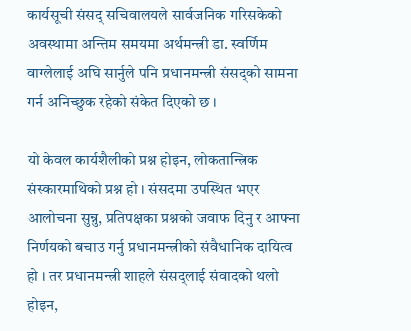कार्यसूची संसद् सचिवालयले सार्वजनिक गरिसकेको अवस्थामा अन्तिम समयमा अर्थमन्त्री डा. स्वर्णिम वाग्लेलाई अघि सार्नुले पनि प्रधानमन्त्री संसद्को सामना गर्न अनिच्छुक रहेको संकेत दिएको छ ।

यो केवल कार्यशैलीको प्रश्न होइन, लोकतान्त्रिक संस्कारमाथिको प्रश्न हो । संसदमा उपस्थित भएर आलोचना सुन्नु, प्रतिपक्षका प्रश्नको जवाफ दिनु र आफ्ना निर्णयको बचाउ गर्नु प्रधानमन्त्रीको संवैधानिक दायित्व हो । तर प्रधानमन्त्री शाहले संसद्लाई संवादको थलो होइन,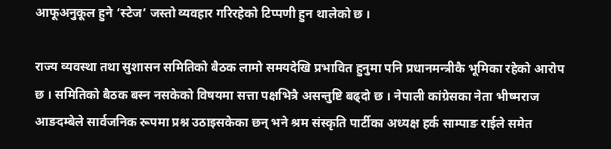आफूअनुकूल हुने ‘स्टेज’ जस्तो व्यवहार गरिरहेको टिप्पणी हुन थालेको छ ।

राज्य व्यवस्था तथा सुशासन समितिको बैठक लामो समयदेखि प्रभावित हुनुमा पनि प्रधानमन्त्रीकै भूमिका रहेको आरोप छ । समितिको बैठक बस्न नसकेको विषयमा सत्ता पक्षभित्रै असन्तुष्टि बढ्दो छ । नेपाली कांग्रेसका नेता भीष्मराज आङदम्बेले सार्वजनिक रूपमा प्रश्न उठाइसकेका छन् भने श्रम संस्कृति पार्टीका अध्यक्ष हर्क साम्पाङ राईले समेत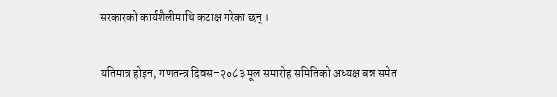सरकारको कार्यशैलीमाथि कटाक्ष गरेका छन् ।

यतिमात्र होइन, गणतन्त्र दिवस–२०८३ मूल समारोह समितिको अध्यक्ष बन्न समेत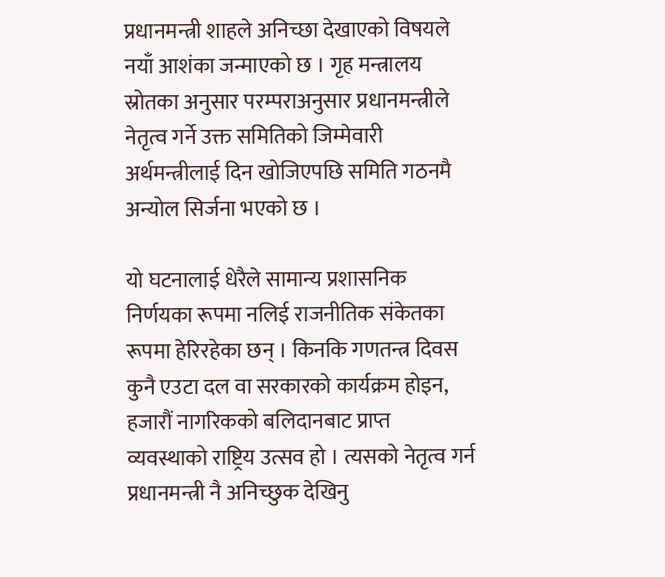प्रधानमन्त्री शाहले अनिच्छा देखाएको विषयले नयाँ आशंका जन्माएको छ । गृह मन्त्रालय स्रोतका अनुसार परम्पराअनुसार प्रधानमन्त्रीले नेतृत्व गर्ने उक्त समितिको जिम्मेवारी अर्थमन्त्रीलाई दिन खोजिएपछि समिति गठनमै अन्योल सिर्जना भएको छ ।

यो घटनालाई धेरैले सामान्य प्रशासनिक निर्णयका रूपमा नलिई राजनीतिक संकेतका रूपमा हेरिरहेका छन् । किनकि गणतन्त्र दिवस कुनै एउटा दल वा सरकारको कार्यक्रम होइन, हजारौं नागरिकको बलिदानबाट प्राप्त व्यवस्थाको राष्ट्रिय उत्सव हो । त्यसको नेतृत्व गर्न प्रधानमन्त्री नै अनिच्छुक देखिनु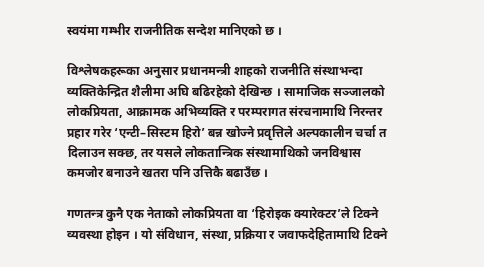स्वयंमा गम्भीर राजनीतिक सन्देश मानिएको छ ।

विश्लेषकहरूका अनुसार प्रधानमन्त्री शाहको राजनीति संस्थाभन्दा व्यक्तिकेन्द्रित शैलीमा अघि बढिरहेको देखिन्छ । सामाजिक सञ्जालको लोकप्रियता, आक्रामक अभिव्यक्ति र परम्परागत संरचनामाथि निरन्तर प्रहार गरेर ‘एन्टी–सिस्टम हिरो’ बन्न खोज्ने प्रवृत्तिले अल्पकालीन चर्चा त दिलाउन सक्छ, तर यसले लोकतान्त्रिक संस्थामाथिको जनविश्वास कमजोर बनाउने खतरा पनि उत्तिकै बढाउँछ ।

गणतन्त्र कुनै एक नेताको लोकप्रियता वा ‘हिरोइक क्यारेक्टर’ले टिक्ने व्यवस्था होइन । यो संविधान, संस्था, प्रक्रिया र जवाफदेहितामाथि टिक्ने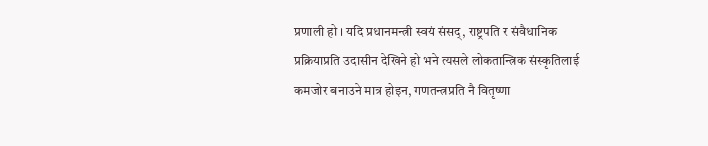प्रणाली हो । यदि प्रधानमन्त्री स्वयं संसद्, राष्ट्रपति र संवैधानिक प्रक्रियाप्रति उदासीन देखिने हो भने त्यसले लोकतान्त्रिक संस्कृतिलाई कमजोर बनाउने मात्र होइन, गणतन्त्रप्रति नै वितृष्णा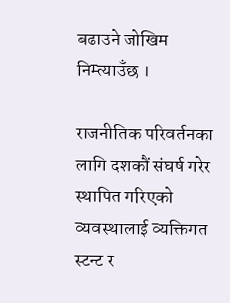बढाउने जोखिम निम्त्याउँछ ।

राजनीतिक परिवर्तनका लागि दशकौं संघर्ष गरेर स्थापित गरिएको व्यवस्थालाई व्यक्तिगत स्टन्ट र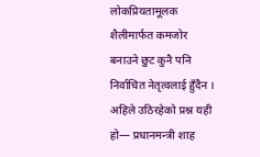लोकप्रियतामूलक शैलीमार्फत कमजोर बनाउने छुट कुनै पनि निर्वाचित नेतृत्वलाई हुँदैन । अहिले उठिरहेको प्रश्न यही हो— प्रधानमन्त्री शाह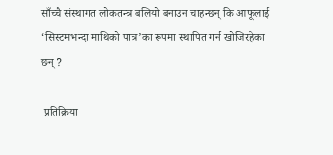साँच्चै संस्थागत लोकतन्त्र बलियो बनाउन चाहन्छन् कि आफूलाई ‘सिस्टमभन्दा माथिको पात्र’का रूपमा स्थापित गर्न खोजिरहेका छन् ?

 प्रतिक्रिया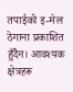तपाईको इ-मेल ठेगाना प्रकाशित हुँदैन। आवश्यक क्षेत्रहरू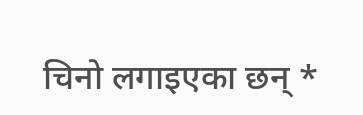चिनो लगाइएका छन् *